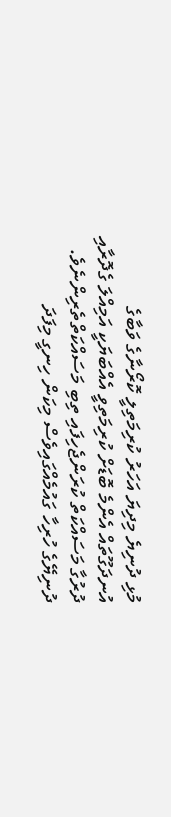މުޅި ދުނިޔެ މިދިޔަ އަހަރު ކުރިމަތިލީ ކޮރޯނާގެ ވަބާގެ އުނދަގޫތައް އެންމެ ބޮޑަށް ކުރިމަތިވީ އެއްބަޔަކީ އަމިއްލަ ގެދޮރާއި ދުރުގާ މަސައްކަތް ކުރަންޖެހިފައި ތިބި މަސައްކަތްތެރިންނެވެ. ދުނިޔޭގެ ހުރިހާ ގައުމެއްގައިވެސް މިކަން ހިނގީ މިފަދަ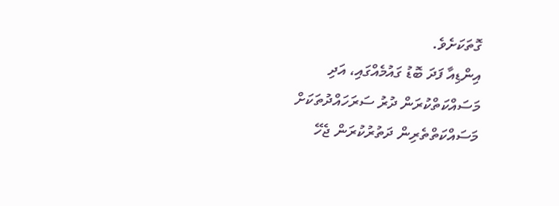ގޮތަކަށެވެ.
އިންޑިއާ ފަދަ ބޮޑު ގައުމެއްގައި، އަދި މަސައްކަތްކުރަން ދުރު ސަރަހައްދުތަކަށް މަސައްކަތްތެރިން ދަތުރުކުރަން ޖެހޭ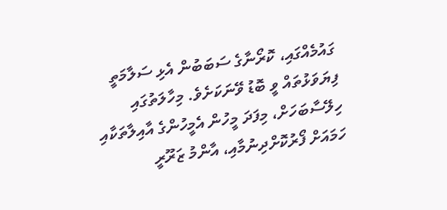ގައުމެއްގައި، ކޮރޯނާގެ ސަބަބުން އެޅި ސަލާމަތީ ފިޔަވަޅުތައް ވީ ބޮޑު ވޭނަކަށެވެ. މިހާލަތުގައި ހިލޭސާބަހަށް، މިފަދަ މީހުން އެމީހުންގެ އާއިލާތަކާއި ހަމައަށް ފޯރުކޮށްދިނުމާއި، އާންމު ޒަރޫރީ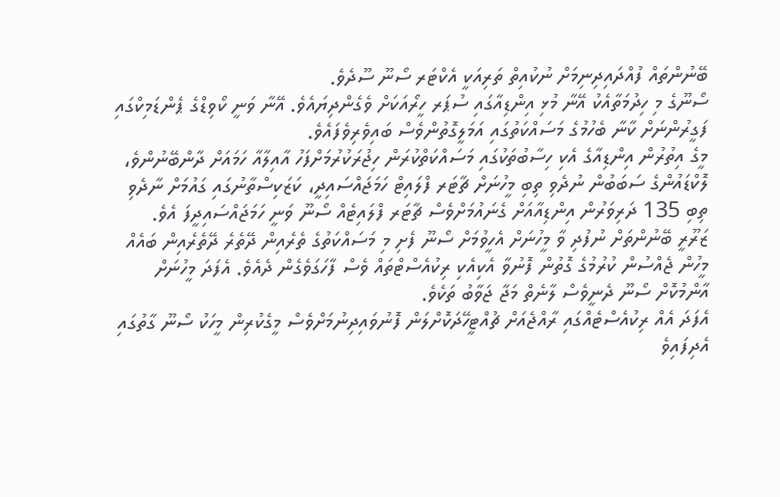ބޭނުންތައް ފުއްދައިދިނިމަށް ނުކުއިތް ތަރިއަކީ އެކްޓަރ ސޯނޫ ސޫދެވެ.
ސޯނޫގެ މި ހިދުމަތާއެކު އޭނާ މުޅި އިންޑިއާގައި ސުޕަރ ހީރޯއަކަށް ވެގެންދިޔައެވެ. އޭނާ ވަނީ ކޯވިޑްގެ ޕެންޑަމިކްގައި ފަގީރުންނަށް ކާނާ ބެހުމުގެ މަސައްކަތުގައި އަމަލީގޮތުންވެސް ބައިވެރިވެފައެވެ.
މީގެ އިތުރުން އިންޑިއާގެ އެކި ހިސާބުތަކުގައި މަސައްކަތްކުރަން ހިޖުރަކުރުމަށްފަހު އާއިލާއާ ހަމައަށް ދާންބޭނުންވެ، ލޮކްޑައުންގެ ސަބަބުން ނުދެވި ތިބި މީހުނަށް ޗާޓަރ ފްލައިޓް ހަމަޖައްސައިދީ، ކަޒަކިސްތާނުގައި ގައުމަށް ނާދެވި ތިބި 135 ދަރިވަރުން އިންޑިއާއަށް ގެނައުމަށްވެސް ޗާޓަރ ފްލައިޓެއް ސޯނޫ ވަނީ ހަމަޖައްސައިދީފަ އެވެ.
ޒަރޫރީ ބޭނުންތަށް ނުފުދި ވާ މީހުނަށް އެހީވުމަށް ސޯނޫ ފެށި މި މަސައްކަތުގެ ތެރެއިން ދޭތެރެ ދޭތެރެއިން ބައެއް މީހުން ޖެއްސުން ކުރުމުގެ ގޮތުން ފޮނުވާ އެކިއެކި ރިކުއެސްޓްތައް ވެސް ފާހަގަވެގެން ދެއެވެ. އެފަދަ މީހުނަށް އާންމުކޮށް ސޯނޫ ދެނީވެސް ލާނެތް މަޖާ ޖަވާބު ތަކެވެ.
އެފަދަ އެއް ރިކުއެސްޓެއްގައި ރާއްޖެއަށް ޗުއްޓީހޭދަކޮށްލަން ފޮނުވައިދިނުމަށްވެސް މީގެކުރިން މީހަކު ސޯނޫ ގާތުގައި އެދިފައިވެ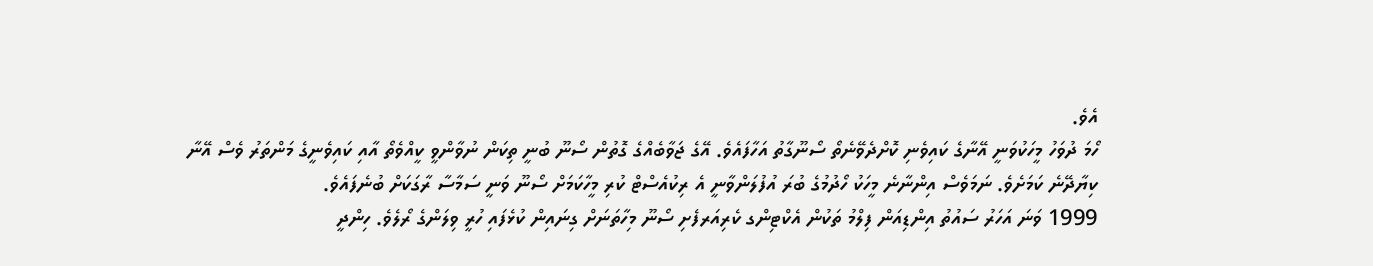އެވެ.
ހޯމަ ދުވަހު މީހަކުވަނީ އޭނާގެ ކައިވެނި ކޮށްދެވޭނެތޯ ސޯނޫގާތު އަހާފައެވެ. އޭގެ ޖަވާބެއްގެ ގޮތުން ސޯނޫ ބުނީ ތިކަން ނުވާންވީ ކީއްވެތޯ އާއި ކައިވެނީގެ މަންތަރު ވެސް އޭނާ ކިޔާދޭނެ ކަމަށެވެ. ނަމަވެސް އިންނާނެ މީހަކު ހޯދުމުގެ ބުރަ އުފުލަންވާނީ އެ ރިކުއެސްޓް ކުރި މީހާކަމަށް ސޯނޫ ވަނީ ސަމާސާ ރާގަކަށް ބުނެފައެވެ.
1999 ވަނަ އަހަރު ސައުތު އިންޑިއަން ފިލްމު ތަކުން އެކްޓިންގ ކެރިއަރފެށި ސޯނޫ މިހާތަނަށް ގިނައިން ކުޅެފައި ހުރީ ވިލަންގެ ރޯލެވެ. ހިންދީ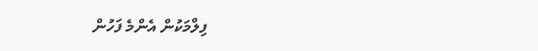ފިލްމަކުން އެންމެ ފަހުން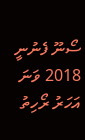ސޯނޫ ފެނުނީ 2018 ވަނަ އަހަރު ރޯހިތު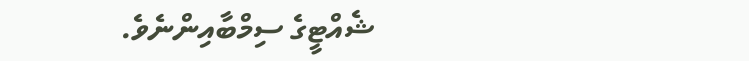ޝެއްޓީގެ ސިމްބާއިންނެވެ.